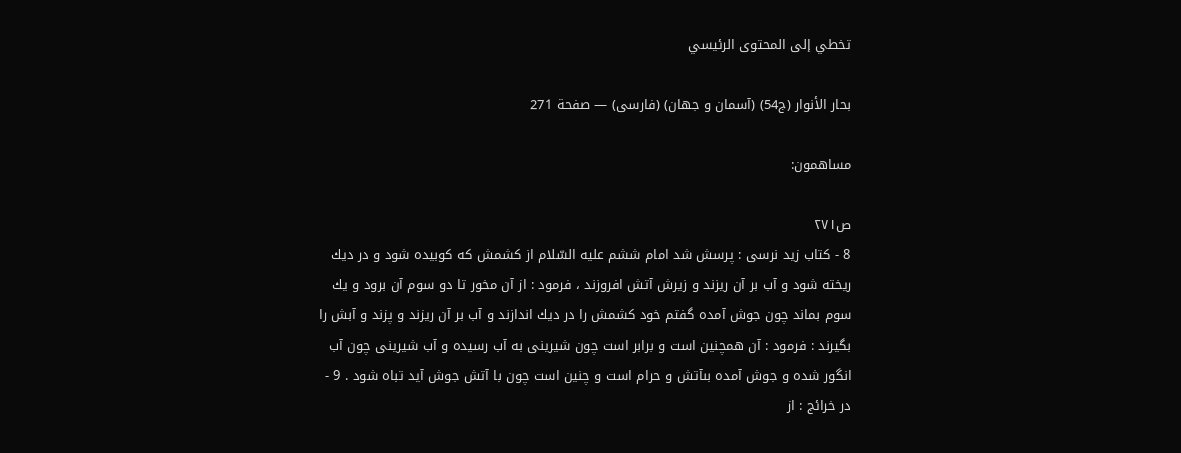تخطي إلى المحتوى الرئيسي

بحار الأنوار (ج54) (آسمان و جهان) (فارسى) — صفحة 271

مساهمون:

ص٢٧١
8 - كتاب زيد نرسى : پرسش شد امام ششم عليه السّلام از كشمش كه كوبيده شود و در ديك ريخته شود و آب بر آن ريزند و زيرش آتش افروزند ، فرمود : از آن مخور تا دو سوم آن برود و يك سوم بماند چون جوش آمده گفتم خود كشمش را در ديك اندازند و آب بر آن ريزند و پزند و آبش را بگيرند : فرمود : آن همچنين است و برابر است چون شيرينى به آب رسيده و آب شيرينى چون آب انگور شده و جوش آمده بىآتش و حرام است و چنين است چون با آتش جوش آيد تباه شود . 9 - در خرائج : از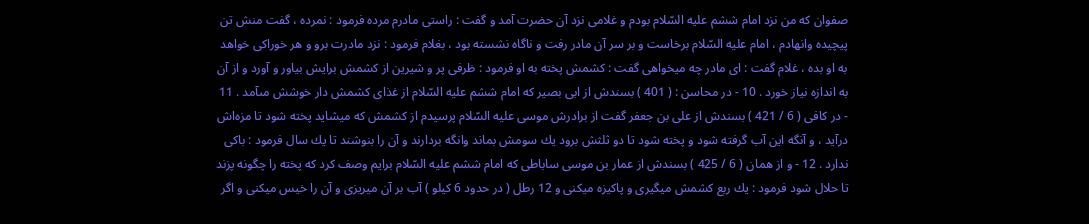صفوان كه من نزد امام ششم عليه السّلام بودم و غلامى نزد آن حضرت آمد و گفت : راستى مادرم مرده فرمود : نمرده ، گفت منش تن پيچيده وانهادم ، امام عليه السّلام برخاست و بر سر آن مادر رفت و ناگاه نشسته بود ، بغلام فرمود : نزد مادرت برو و هر خوراكى خواهد به او بده ، غلام گفت : اى مادر چه ميخواهى گفت : كشمش پخته به او فرمود : ظرفى پر و شيرين از كشمش برايش بياور و آورد و از آن به اندازه نياز خورد . 10 - در محاسن : ( 401 ) بسندش از ابى بصير كه امام ششم عليه السّلام از غذاى كشمش دار خوشش مىآمد . 11 - در كافى ( 6 / 421 ) بسندش از على بن جعفر گفت از برادرش موسى عليه السّلام پرسيدم از كشمش كه ميشايد پخته شود تا مزه‌اش درآيد ، و آنگه اين آب گرفته شود و پخته شود تا دو ثلثش برود يك سومش بماند وانگه بردارند و آن را بنوشند تا يك سال فرمود : باكى ندارد . 12 - و از همان ( 6 / 425 ) بسندش از عمار بن موسى ساباطى كه امام ششم عليه السّلام برايم وصف كرد كه پخته را چگونه پزند تا حلال شود فرمود : يك ربع كشمش ميگيرى و پاكيزه ميكنى و 12 رطل ( در حدود 6 كيلو ) آب بر آن ميريزى و آن را خيس ميكنى و اگر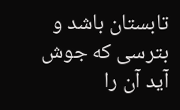تابستان باشد و بترسى كه جوش آيد آن را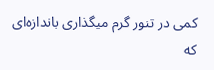كمى در تنور گرم ميگذارى باندازه‌اى كه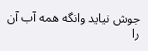جوش نيايد وانگه همه آب آن را